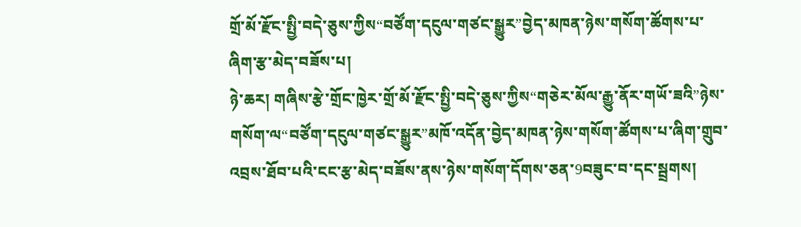གྲོ་མོ་རྫོང་སྤྱི་བདེ་ཅུས་ཀྱིས“བཙོག་དངུལ་གཙང་སྒྱུར”བྱེད་མཁན་ཉེས་གསོག་ཚོགས་པ་ཞིག་རྩ་མེད་བཟོས་པ།
ཉེ་ཆར། གཞིས་རྩེ་གྲོང་ཁྱེར་གྲོ་མོ་རྫོང་སྤྱི་བདེ་ཅུས་ཀྱིས“གཅེར་མོལ་རྒྱུ་ནོར་གཡོ་ཟའི”ཉེས་གསོག་ལ“བཙོག་དངུལ་གཙང་སྒྱུར”མཁོ་འདོན་བྱེད་མཁན་ཉེས་གསོག་ཚོགས་པ་ཞིག་གྲུབ་འབྲས་ཐོབ་པའི་ངང་རྩ་མེད་བཟོས་ནས་ཉེས་གསོག་དོགས་ཅན་9བཟུང་བ་དང་སྦྲགས།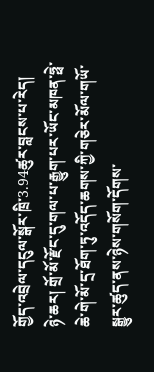གྱོད་འབྲེལ་དངུལ་སྒོར་ཁྲི་3.94ཚུར་བླངས་པ་རེད།
ཉེ་ཆར། གྲོ་མོ་རྫོང་དུ་གལ་པ་རྒྱུག་པར་ཡོང་མཁན་ཧྥེ་ཆེ་གེ་མོ་དྲ་ཐོག་ཏུ་འདོད་ཆགས་ཀྱི་གཅེར་མོལ་གཡོ་སྒྱུར་ཚུད་ནས་ཉེས་གསོག་དོགས་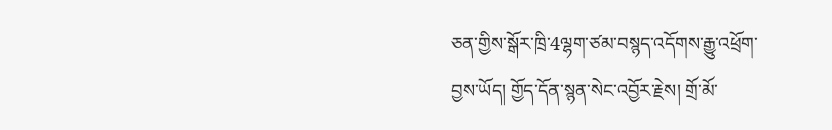ཅན་གྱིས་སྒོར་ཁྲི་4ལྷག་ཙམ་བསྙད་འདོགས་རྒྱུ་འཕྲོག་བྱས་ཡོད། གྱོད་དོན་སྙན་སེང་འབྱོར་རྗེས། གྲོ་མོ་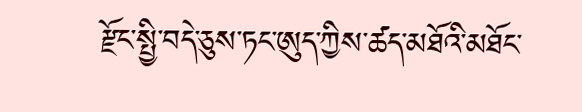རྫོང་སྤྱི་བདེ་ཅུས་ཏང་ཨུད་ཀྱིས་ཚད་མཐོའི་མཐོང་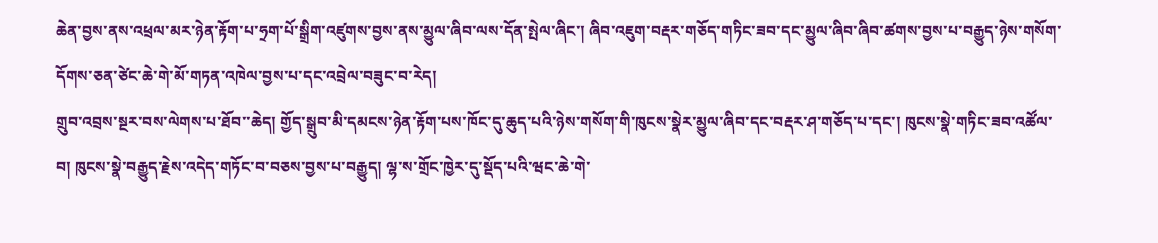ཆེན་བྱས་ནས་འཕྲལ་མར་ཉེན་རྟོག་པ་ཧྲག་པོ་སྒྲིག་འཛུགས་བྱས་ནས་མྱུལ་ཞིབ་ལས་དོན་སྤེལ་ཞིང་། ཞིབ་འཇུག་བརྡར་གཅོད་གཏིང་ཟབ་དང་མྱུལ་ཞིབ་ཞིབ་ཚགས་བྱས་པ་བརྒྱུད་ཉེས་གསོག་དོགས་ཅན་ཙེང་ཆེ་གེ་མོ་གཏན་འཁེལ་བྱས་པ་དང་འབྲེལ་བཟུང་བ་རེད།
གྲུབ་འབྲས་སྔར་བས་ལེགས་པ་ཐོབ་་ཆེད། གྱོད་སྒྲུབ་མི་དམངས་ཉེན་རྟོག་པས་ཁོང་དུ་ཆུད་པའི་ཉེས་གསོག་གི་ཁུངས་སྣེར་མྱུལ་ཞིབ་དང་བརྡར་ཤ་གཅོད་པ་དང་། ཁུངས་སྣེ་གཏིང་ཟབ་འཚོལ་བ། ཁུངས་སྣེ་བརྒྱུད་རྗེས་འདེད་གཏོང་བ་བཅས་བྱས་པ་བརྒྱུད། ལྷ་ས་གྲོང་ཁྱེར་དུ་སྡོད་པའི་ཝང་ཆེ་གེ་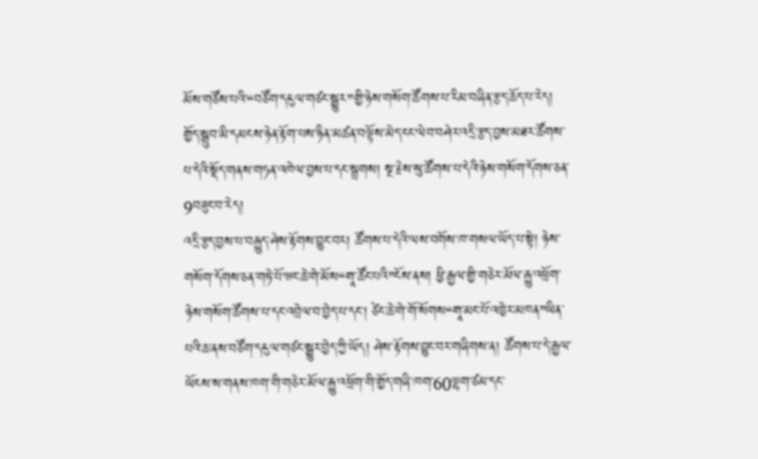མོས་གཙོས་པའི་“བཙོག་དངུལ་གཙང་སྒྱུར”གྱི་ཉེས་གསོག་ཚོགས་པ་རིམ་བཞིན་རྩད་ཆོད་པ་རེད། གྱོད་སྒྲུབ་མི་དམངས་ཉེན་རྟོག་པས་ཉིན་མཚན་བལྟོས་མེད་ངང་ལེབ་བཤེར་འདྲི་རྩད་བྱས་མཐར་ཚོགས་པ་དེའི་སྡོད་གནས་གཏན་འཁེལ་བྱས་པ་དང་སྦྲགས། སྔ་རྗེས་སུ་ཚོགས་པ་དེའི་ཉེས་གསོག་དོགས་ཅན་9བཟུང་བ་རེད།
འདྲི་རྩད་བྱས་པ་བརྒྱུད་ཤེས་རྟོགས་བྱུང་བར། ཚོགས་པ་དེའི་ལས་བགོས་ཁ་གསལ་ཡོད་པ་སྟེ། ཉེས་གསོག་དོགས་ཅན་གཏེ་པོ་ཝང་ཆེ་གེ་མོས“གཱ་ཚོང་པའི”ངོས་ནས། ཕྱི་རྒྱལ་གྱི་གཅེར་མོལ་རྒྱུ་འཕྲོག་ཉེས་གསོག་ཚོགས་པ་དང་འབྲེལ་བ་བྱེད་པ་དང་། ཙེང་ཆེ་གེ་གོ་སོགས“གཱ་མང་པོ་འཁྱེར་མཁན”ཡིན་པའི་ཆ་ནས་བཙོག་དངུལ་གཙང་སྒྱུར་བྱེད་ཀྱི་ཡོད། ཤེས་རྟོགས་བྱུང་བར་གཞིགས་ན། ཚོགས་པ་དེ་རྒྱལ་ཡོངས་ས་གནས་ཁག་གི་གཅེར་མོལ་རྒྱུ་འཕྲོག་གི་གྱོད་གཞི་ཁག་60ལྷག་ཙམ་དང་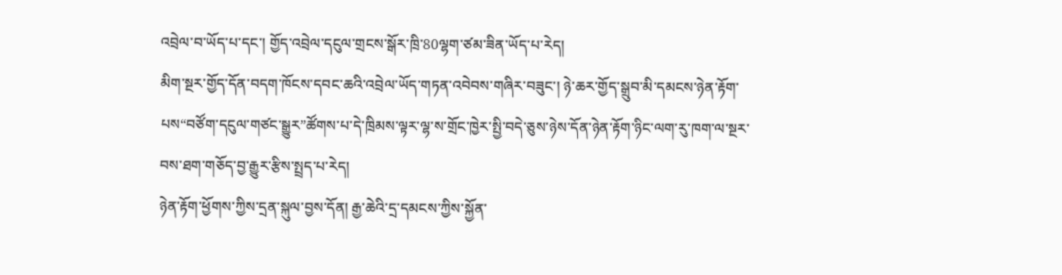འབྲེལ་བ་ཡོད་པ་དང་། གྱོད་འབྲེལ་དངུལ་གྲངས་སྒོར་ཁྲི་80ལྷག་ཙམ་ཟིན་ཡོད་པ་རེད།
མིག་སྔར་གྱོད་དོན་བདག་ཁོངས་དབང་ཆའི་འབྲེལ་ཡོད་གཏན་འབེབས་གཞིར་བཟུང་། ཉེ་ཆར་གྱོད་སྒྲུབ་མི་དམངས་ཉེན་རྟོག་པས“བཙོག་དངུལ་གཙང་སྒྱུར”ཚོགས་པ་དེ་ཁྲིམས་ལྟར་ལྷ་ས་གྲོང་ཁྱེར་སྤྱི་བདེ་ཅུས་ཉེས་དོན་ཉེན་རྟོག་ཉིང་ལག་རུ་ཁག་ལ་སྔར་བས་ཐག་གཅོད་བྱ་རྒྱུར་རྩིས་སྤྲད་པ་རེད།
ཉེན་རྟོག་ཕྱོགས་ཀྱིས་དྲན་སྐུལ་བྱས་དོན། རྒྱ་ཆེའི་དྲ་དམངས་ཀྱིས་སྐྱོན་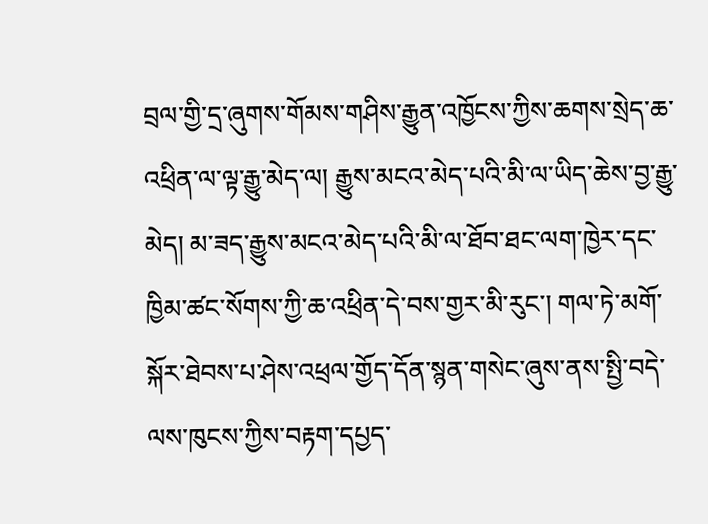བྲལ་གྱི་དྲ་ཞུགས་གོམས་གཤིས་རྒྱུན་འཁྱོངས་ཀྱིས་ཆགས་སྲེད་ཆ་འཕྲིན་ལ་ལྟ་རྒྱུ་མེད་ལ། རྒྱུས་མངའ་མེད་པའི་མི་ལ་ཡིད་ཆེས་བྱ་རྒྱུ་མེད། མ་ཟད་རྒྱུས་མངའ་མེད་པའི་མི་ལ་ཐོབ་ཐང་ལག་ཁྱེར་དང་ཁྱིམ་ཚང་སོགས་ཀྱི་ཆ་འཕྲིན་དེ་བས་གྱར་མི་རུང་། གལ་ཏེ་མགོ་སྐོར་ཐེབས་པ་ཤེས་འཕྲལ་གྱོད་དོན་སྙན་གསེང་ཞུས་ནས་སྤྱི་བདེ་ལས་ཁུངས་ཀྱིས་བརྟག་དཔྱད་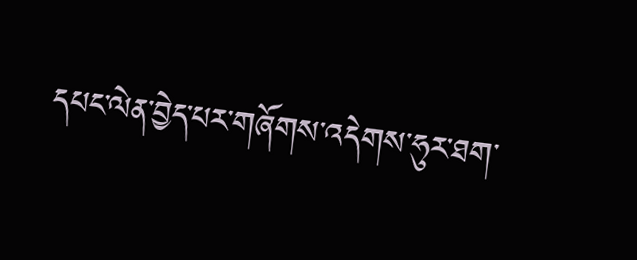དཔང་ལེན་བྱེད་པར་གཞོགས་འདེགས་ཧུར་ཐག་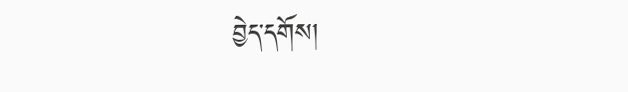བྱེད་དགོས།